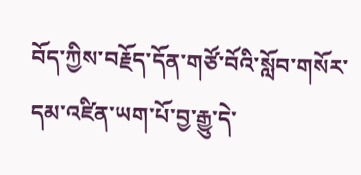བོད་ཀྱིས་བརྗོད་དོན་གཙོ་བོའི་སློབ་གསོར་དམ་འཛིན་ཡག་པོ་བྱ་རྒྱུ་དེ་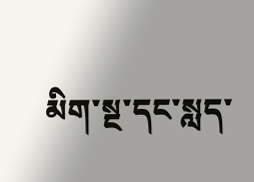མིག་སྔ་དང་སླད་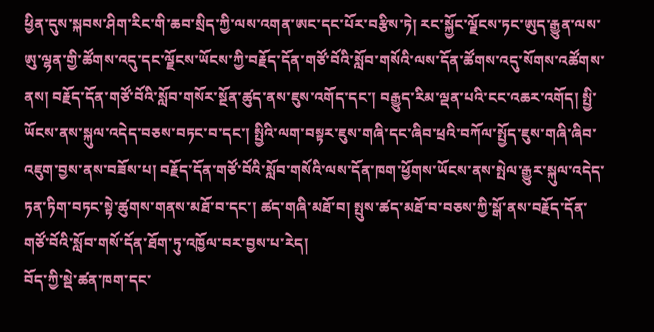ཕྱིན་དུས་སྐབས་ཤིག་རིང་གི་ཆབ་སྲིད་ཀྱི་ལས་འགན་ཨང་དང་པོར་བརྩིས་ཏེ། རང་སྐྱོང་ལྗོངས་ཏང་ཨུད་རྒྱུན་ལས་ཨུ་ལྷན་གྱི་ཚོགས་འདུ་དང་ལྗོངས་ཡོངས་ཀྱི་བརྗོད་དོན་གཙོ་བོའི་སློབ་གསོའི་ལས་དོན་ཚོགས་འདུ་སོགས་འཚོགས་ནས། བརྗོད་དོན་གཙོ་བོའི་སློབ་གསོར་སྔོན་ཚུད་ནས་ཇུས་འགོད་དང་། བརྒྱུད་རིམ་ལྡན་པའི་ངང་འཆར་འགོད། སྤྱི་ཡོངས་ནས་སྐུལ་འདེད་བཅས་བཏང་བ་དང་། སྤྱིའི་ལག་བསྟར་ཇུས་གཞི་དང་ཞིབ་ཕྲའི་བཀོལ་སྤྱོད་ཇུས་གཞི་ཞིབ་འཇུག་བྱས་ནས་བཟོས་པ། བརྗོད་དོན་གཙོ་བོའི་སློབ་གསོའི་ལས་དོན་ཁག་ཕྱོགས་ཡོངས་ནས་སྤེལ་རྒྱུར་སྐུལ་འདེད་ཏན་ཏིག་བཏང་སྟེ་ཚུགས་གནས་མཐོ་བ་དང་། ཚད་གཞི་མཐོ་བ། སྤུས་ཚད་མཐོ་བ་བཅས་ཀྱི་སྒོ་ནས་བརྗོད་དོན་གཙོ་བོའི་སློབ་གསོ་དོན་ཐོག་ཏུ་འཁྱོལ་བར་བྱས་པ་རེད།
བོད་ཀྱི་སྡེ་ཚན་ཁག་དང་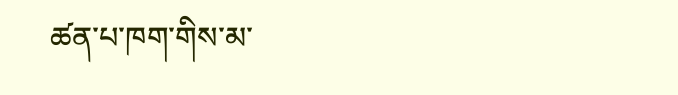ཚན་པ་ཁག་གིས་མ་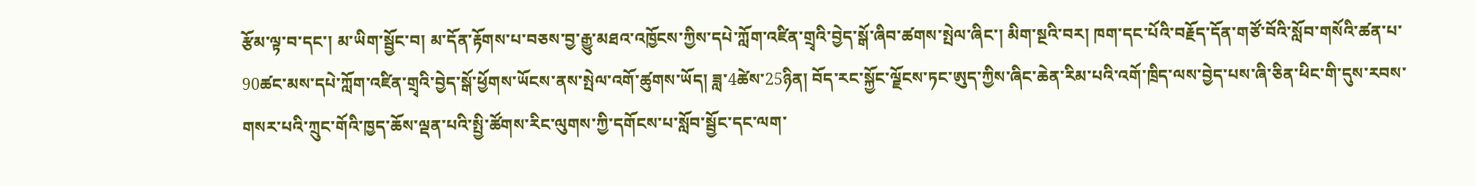རྩོམ་ལྟ་བ་དང་། མ་ཡིག་སྦྱོང་བ། མ་དོན་རྟོགས་པ་བཅས་བྱ་རྒྱུ་མཐའ་འཁྱོངས་ཀྱིས་དཔེ་ཀློག་འཛིན་གྲྭའི་བྱེད་སྒོ་ཞིབ་ཚགས་སྤེལ་ཞིང་། མིག་སྔའི་བར། ཁག་དང་པོའི་བརྗོད་དོན་གཙོ་བོའི་སློབ་གསོའི་ཚན་པ་90ཚང་མས་དཔེ་ཀློག་འཛིན་གྲྭའི་བྱེད་སྒོ་ཕྱོགས་ཡོངས་ནས་སྤེལ་འགོ་ཚུགས་ཡོད། ཟླ་4ཚེས་25ཉིན། བོད་རང་སྐྱོང་ལྗོངས་ཏང་ཨུད་ཀྱིས་ཞིང་ཆེན་རིམ་པའི་འགོ་ཁྲིད་ལས་བྱེད་པས་ཞི་ཅིན་ཕིང་གི་དུས་རབས་གསར་པའི་ཀྲུང་གོའི་ཁྱད་ཆོས་ལྡན་པའི་སྤྱི་ཚོགས་རིང་ལུགས་ཀྱི་དགོངས་པ་སློབ་སྦྱོང་དང་ལག་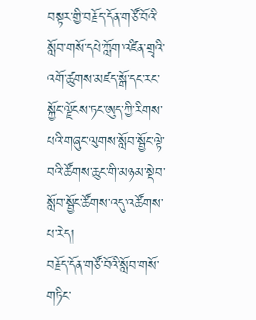བསྟར་གྱི་བརྗོད་དོན་གཙོ་བོའི་སློབ་གསོ་དཔེ་ཀློག་འཛིན་གྲྭའི་འགོ་ཚུགས་མཛད་སྒོ་དང་རང་སྐྱོང་ལྗོངས་ཏང་ཨུད་ཀྱི་རིགས་པའི་གཞུང་ལུགས་སློབ་སྦྱོང་ལྟེ་བའི་ཚོགས་ཆུང་གི་མཉམ་སྡེབ་སློབ་སྦྱོང་ཚོགས་འདུ་འཚོགས་པ་རེད།
བརྗོད་དོན་གཙོ་བོའི་སློབ་གསོ་གཏིང་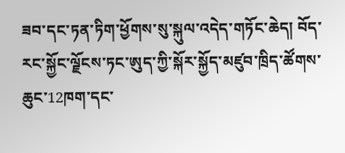ཟབ་དང་ཏན་ཏིག་ཕྱོགས་སུ་སྐུལ་འདེད་གཏོང་ཆེད། བོད་རང་སྐྱོང་ལྗོངས་ཏང་ཨུད་ཀྱི་སྐོར་སྐྱོད་མཛུབ་ཁྲིད་ཚོགས་ཆུང་12ཁག་དང་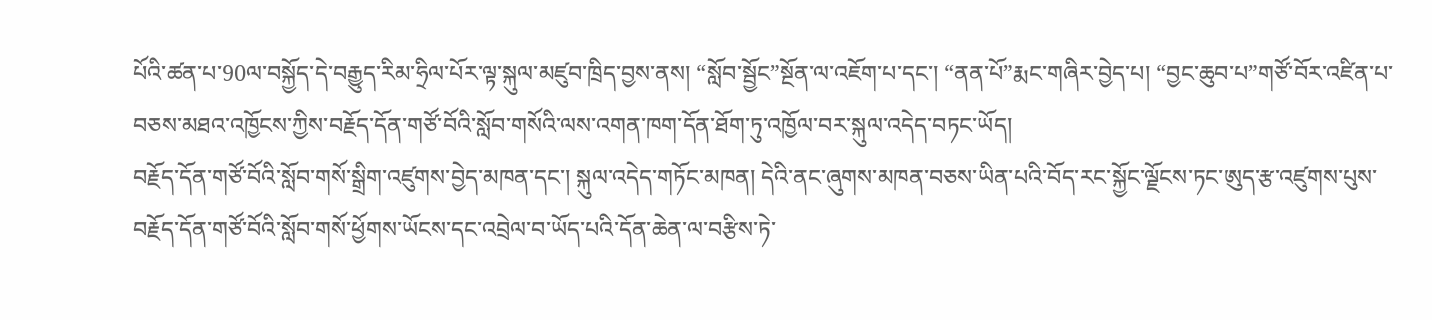པོའི་ཚན་པ་90ལ་བསྐྱོད་དེ་བརྒྱུད་རིམ་ཧྲིལ་པོར་ལྟ་སྐུལ་མཛུབ་ཁྲིད་བྱས་ནས། “སློབ་སྦྱོང”སྔོན་ལ་འཇོག་པ་དང་། “ནན་པོ”རྨང་གཞིར་བྱེད་པ། “བྱང་ཆུབ་པ”གཙོ་བོར་འཛིན་པ་བཅས་མཐའ་འཁྱོངས་ཀྱིས་བརྗོད་དོན་གཙོ་བོའི་སློབ་གསོའི་ལས་འགན་ཁག་དོན་ཐོག་ཏུ་འཁྱོལ་བར་སྐུལ་འདེད་བཏང་ཡོད།
བརྗོད་དོན་གཙོ་བོའི་སློབ་གསོ་སྒྲིག་འཛུགས་བྱེད་མཁན་དང་། སྐུལ་འདེད་གཏོང་མཁན། དེའི་ནང་ཞུགས་མཁན་བཅས་ཡིན་པའི་བོད་རང་སྐྱོང་ལྗོངས་ཏང་ཨུད་རྩ་འཛུགས་པུས་བརྗོད་དོན་གཙོ་བོའི་སློབ་གསོ་ཕྱོགས་ཡོངས་དང་འབྲེལ་བ་ཡོད་པའི་དོན་ཆེན་ལ་བརྩིས་ཏེ་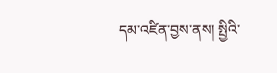དམ་འཛིན་བྱས་ནས། སྤྱིའི་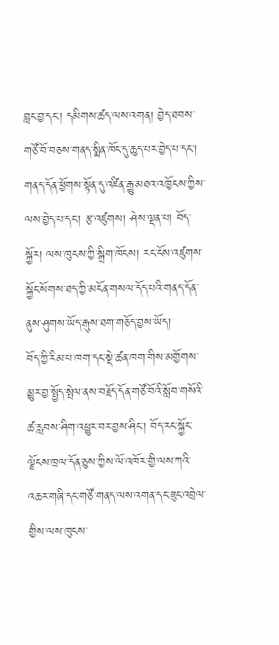བླང་བྱ་དང་། དམིགས་ཚད་ལས་འགན། བྱེད་ཐབས་གཙོ་བོ་བཅས་གནད་སྨིན་ཁོང་དུ་ཆུད་པར་བྱེད་པ་དང་། གནད་དོན་ཕྱོགས་སྟོན་དུ་འཛིན་རྒྱུ་མཐའ་འཁྱོངས་ཀྱིས་ལས་བྱེད་པ་དང་། རྩ་འཛུགས། ཤེས་ལྡན་པ། བོད་སྐྱོར། ལས་ཁུངས་ཀྱི་སྒྲིག་ཁོངས། རང་ངོས་འཛུགས་སྐྱོང་སོགས་ཐད་ཀྱི་མངོན་གསལ་དོད་པའི་གནད་དོན་ནུས་ཤུགས་ཡོད་རྒུས་ཐག་གཅོད་བྱས་ཡོད།
བོད་ཀྱི་རིམ་པ་ཁག་དང་སྡེ་ཚན་ཁག་གིས་མགྱོགས་མྱུར་བྱ་སྤྱོད་སྤེལ་ནས་བརྗོད་དོན་གཙོ་བོའི་སློབ་གསོའི་ཚ་རླབས་ཤིག་འཕྱུར་བར་བྱས་ཤིང་། བོད་རང་སྐྱོང་ལྗོངས་ཁྲལ་དོན་ཅུས་ཀྱིས་ལོ་འཁོར་གྱི་ལས་ཀའི་འཆར་གཞི་དང་གཙོ་གནད་ལས་འགན་དང་ཟུང་འབྲེལ་གྱིས་ལས་ཁུངས་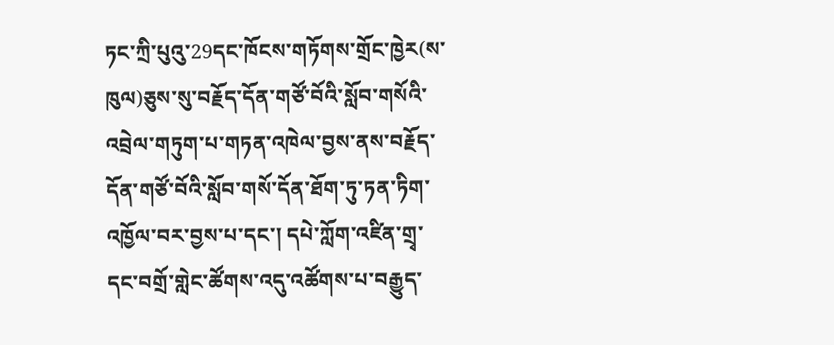ཏང་ཀྲི་པུའུ་29དང་ཁོངས་གཏོགས་གྲོང་ཁྱེར(ས་ཁུལ)ཅུས་སུ་བརྗོད་དོན་གཙོ་བོའི་སློབ་གསོའི་འབྲེལ་གཏུག་པ་གཏན་འཁེལ་བྱས་ནས་བརྗོད་དོན་གཙོ་བོའི་སློབ་གསོ་དོན་ཐོག་ཏུ་ཏན་ཏིག་འཁྱོལ་བར་བྱས་པ་དང་། དཔེ་ཀློག་འཛིན་གྲྭ་དང་བགྲོ་གླེང་ཚོགས་འདུ་འཚོགས་པ་བརྒྱུད་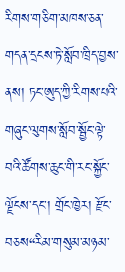རིགས་གཅིག་མཁས་ཅན་གདན་དྲངས་ཏེ་སློབ་ཁྲིད་བྱས་ནས། ཏང་ཨུད་ཀྱི་རིགས་པའི་གཞུང་ལུགས་སློབ་སྦྱོང་ལྟེ་བའི་ཚོགས་ཆུང་གི་རང་སྐྱོང་ལྗོངས་དང་། གྲོང་ཁྱེར། རྫོང་བཅས“རིམ་གསུམ་མཉམ་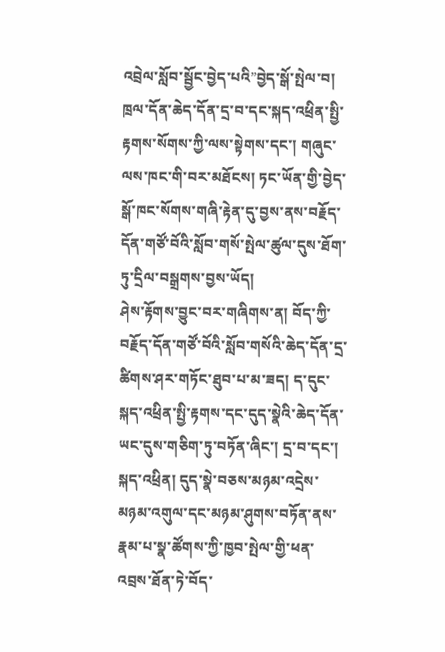འབྲེལ་སློབ་སྦྱོང་བྱེད་པའི”བྱེད་སྒོ་སྤེལ་བ། ཁྲལ་དོན་ཆེད་དོན་དྲ་བ་དང་སྐད་འཕྲིན་སྤྱི་རྟགས་སོགས་ཀྱི་ལས་སྟེགས་དང་། གཞུང་ལས་ཁང་གི་བར་མཐོངས། ཏང་ཡོན་གྱི་བྱེད་སྒོ་ཁང་སོགས་གཞི་རྟེན་དུ་བྱས་ནས་བརྗོད་དོན་གཙོ་བོའི་སློབ་གསོ་སྤེལ་ཚུལ་དུས་ཐོག་ཏུ་དྲིལ་བསྒྲགས་བྱས་ཡོད།
ཤེས་རྟོགས་བྱུང་བར་གཞིགས་ན། བོད་ཀྱི་བརྗོད་དོན་གཙོ་བོའི་སློབ་གསོའི་ཆེད་དོན་དྲ་ཚིགས་ཤར་གཏོང་ཐུབ་པ་མ་ཟད། ད་དུང་སྐད་འཕྲིན་སྤྱི་རྟགས་དང་དུད་སྣེའི་ཆེད་དོན་ཡང་དུས་གཅིག་ཏུ་བཏོན་ཞིང་། དྲ་བ་དང་། སྐད་འཕྲིན། དུད་སྣེ་བཅས་མཉམ་འདྲེས་མཉམ་འགུལ་དང་མཉམ་ཤུགས་བཏོན་ནས་རྣམ་པ་སྣ་ཚོགས་ཀྱི་ཁྱབ་སྤེལ་གྱི་ཕན་འབྲས་ཐོན་ཏེ་བོད་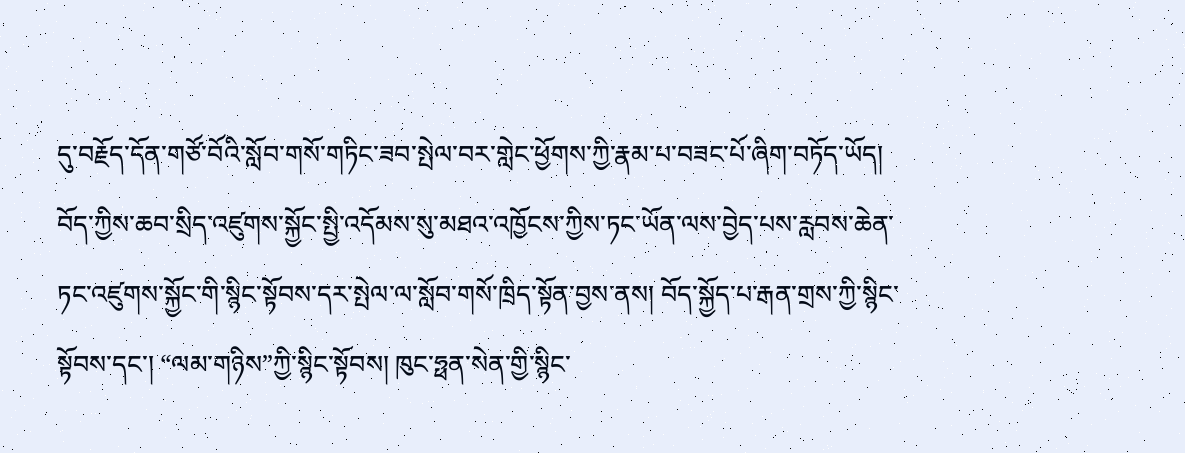དུ་བརྗོད་དོན་གཙོ་བོའི་སློབ་གསོ་གཏིང་ཟབ་སྤེལ་བར་གླེང་ཕྱོགས་ཀྱི་རྣམ་པ་བཟང་པོ་ཞིག་བཏོད་ཡོད།
བོད་ཀྱིས་ཆབ་སྲིད་འཛུགས་སྐྱོང་སྤྱི་འདོམས་སུ་མཐའ་འཁྱོངས་ཀྱིས་ཏང་ཡོན་ལས་བྱེད་པས་རླབས་ཆེན་ཏང་འཛུགས་སྐྱོང་གི་སྙིང་སྟོབས་དར་སྤེལ་ལ་སློབ་གསོ་ཁྲིད་སྟོན་བྱས་ནས། བོད་སྐྱོད་པ་རྒན་གྲས་ཀྱི་སྙིང་སྟོབས་དང་། “ལམ་གཉིས”ཀྱི་སྙིང་སྟོབས། ཁུང་ཧྥན་སེན་གྱི་སྙིང་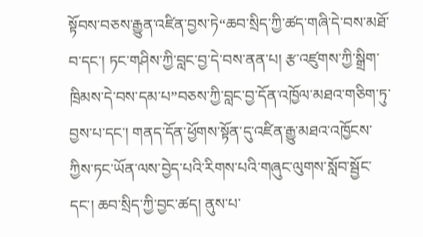སྟོབས་བཅས་རྒྱུན་འཛིན་བྱས་ཏེ“ཆབ་སྲིད་ཀྱི་ཚད་གཞི་དེ་བས་མཐོ་བ་དང་། ཏང་གཤིས་ཀྱི་བླང་བྱ་དེ་བས་ནན་པ། རྩ་འཛུགས་ཀྱི་སྒྲིག་ཁྲིམས་དེ་བས་དམ་པ”བཅས་ཀྱི་བླང་བྱ་དོན་འཁྱོལ་མཐའ་གཅིག་ཏུ་བྱས་པ་དང་། གནད་དོན་ཕྱོགས་སྟོན་དུ་འཛིན་རྒྱུ་མཐའ་འཁྱོངས་ཀྱིས་ཏང་ཡོན་ལས་བྱེད་པའི་རིགས་པའི་གཞུང་ལུགས་སློབ་སྦྱོང་དང་། ཆབ་སྲིད་ཀྱི་བྱང་ཚད། ནུས་པ་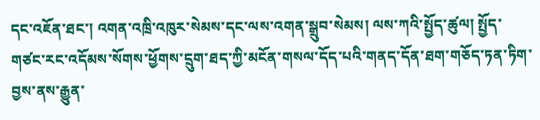དང་འཇོན་ཐང་། འགན་འཁྲི་འཁུར་སེམས་དང་ལས་འགན་སྒྲུབ་སེམས། ལས་ཀའི་སྤྱོད་ཚུལ། སྤྱོད་གཙང་རང་འདོམས་སོགས་ཕྱོགས་དྲུག་ཐད་ཀྱི་མངོན་གསལ་དོད་པའི་གནད་དོན་ཐག་གཅོད་ཏན་ཏིག་བྱས་ནས་རྒྱུན་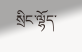སྲིང་ལྷོད་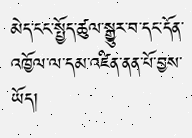མེད་ངང་སྤྱོད་ཚུལ་སྒྱུར་བ་དང་དོན་འཁྱོལ་ལ་དམ་འཛིན་ནན་པོ་བྱས་ཡོད།